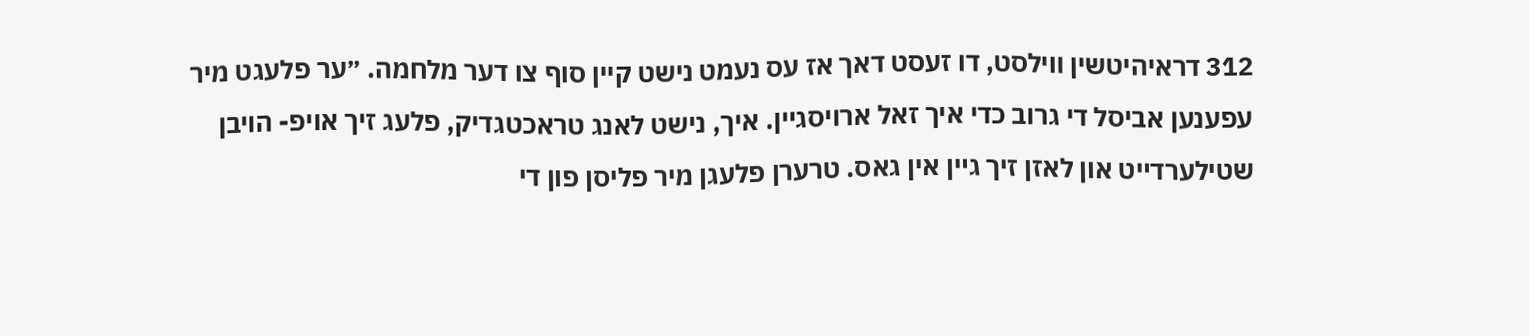312 דראיהיטשין װילסט, דו זעסט דאך אז עס נעמט נישט קיין סוף צו דער מלחמה. ״ער פלעגט מיר עפענען אביסל די גרוב כדי איך זאל ארויסגײן. איך, נישט לאנג טראכטגדיק, פלעג זיך אויפ- הויבן שטילערדײט און לאזן זיך גײן אין גאס. טרערן פלעגן מיר פליסן פון די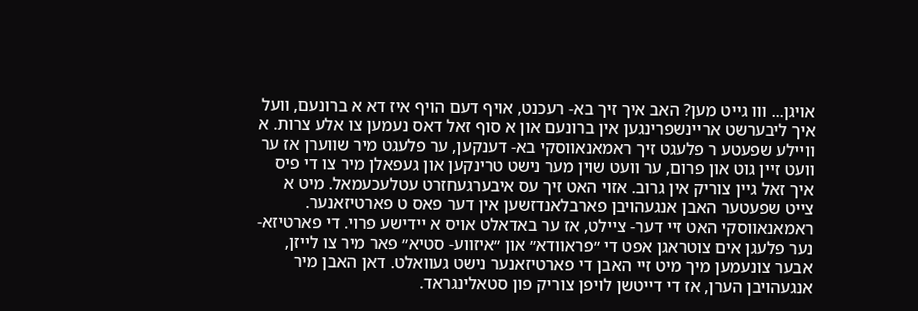אויגן... ווו גײט מען? האב איך זיך בא- רעכנט, אויף דעם הויף איז דא א ברונעם, װעל איך ליבערשט ארײנשפרינגען אין ברונעם און א סוף זאל דאס נעמען צו אלע צרות. א װײלע שפעטע ר פלעגט זיך ראמאנאװסקי בא- דענקען, ער פלעגט מיר שװערן אז ער װעט זײן גוט און פרום, ער װעט שוין מער נישט טרינקען און געפאלן מיר צו די פיס איך זאל גײן צוריק אין גרוב. אזוי האט זיך עס איבערגעחזרט עטלעכעמאל. מיט א צייט שפעטער האבן אנגעהויבן פארבלאנדזשען אין דער פאס ט פארטיזאנער. ראמאנאװסקי האט זיי דער- צײלט, אז ער באדאלט אויס א ײדישע פרוי. די פארטיזא- נער פלעגן אים צוטראגן אפט די ״פראװדא״ און ״איזװע- סטיא״ פאר מיר צו לײזן, אבער צונעמען מיך מיט זיי האבן די פארטיזאנער נישט געװאלט. דאן האבן מיר אנגעהויבן הערן, אז די דייטשן לויפן צוריק פון סטאלינגראד.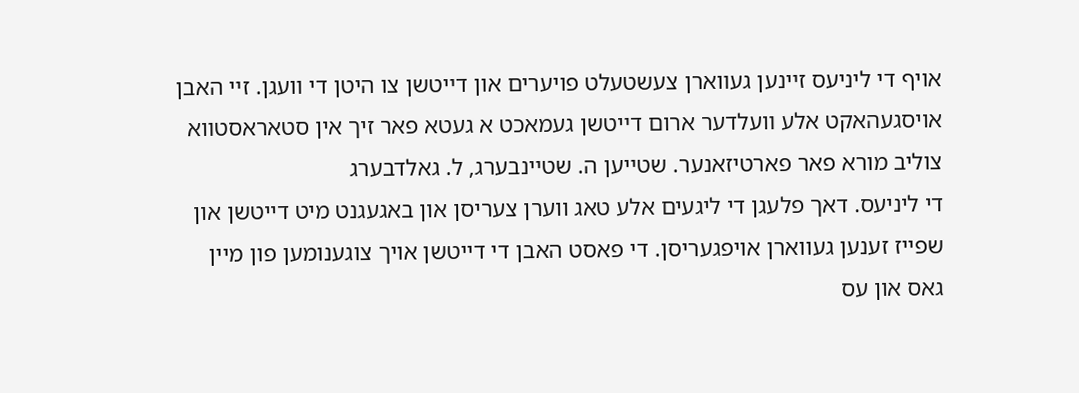אויף די ליניעס זײנען געװארן צעשטעלט פויערים און דײטשן צו היטן די װעגן. זײ האבן אויסגעהאקט אלע װעלדער ארום דײטשן געמאכט א געטא פאר זיך אין סטאראסטװא צוליב מורא פאר פארטיזאנער. שטײען ה. שטײנבערג, ל. גאלדבערג
די ליניעס. דאך פלעגן די ליגעים אלע טאג ווערן צעריסן און באגעגנט מיט דייטשן און שפייז זענען געווארן אויפגעריסן. די פאסט האבן די דייטשן אויך צוגענומען פון מיין גאס און עס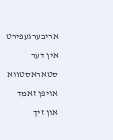אריבערגעפירט אין דער סטאראסטװא אויפן זאמד און זיך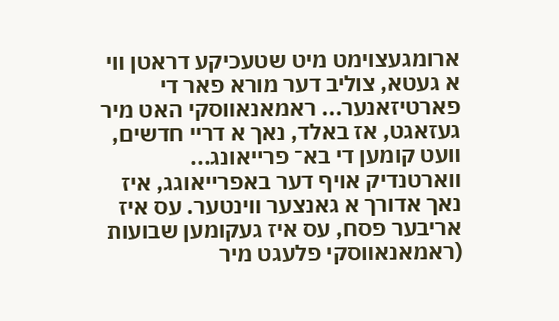ארומגעצוימט מיט שטעכיקע דראטן װי א געטא, צוליב דער מורא פאר די פארטיזאנער... ראמאנאװסקי האט מיר געזאגט, אז באלד, נאך א דריי חדשים, װעט קומען די בא־ פרײאונג... װארטנדיק אויף דער באפרײאוגג, איז נאך אדורך א גאנצער װינטער. עס איז אריבער פסח, עס איז געקומען שבועות (ראמאנאװסקי פלעגט מיר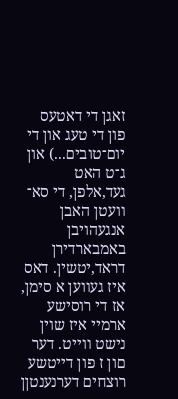זאגן די דאטעס פון די טעג און די יום־טובים...) און ג־ט האט געד,אלפן, די סא־ װעטן האבן אנגעהויבן באמבארדירן דראד,יטשין. דאס איז געװען א סימן, אז די רוסישע ארמיי איז שוין נישט װײט. דער םון ז פון דײטשע רוצחים דערנענטןן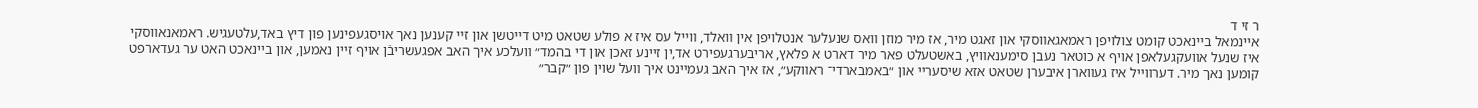ר זי ד
אײנמאל בײנאכט קומט צולויפן ראמאגאװסקי און זאגט מיר, אז מיר מוזן װאס שנעלער אנטלויפן אין װאלד, װײל עס איז א פולע שטאט מיט דײטשן און זײ קענען נאך אויסגעפינען פון דיץ באד,עלטעגיש. ראמאנאװסקי איז שנעל אװעקגעלאפן אויף א כוטאר נעבן סימענאװיץ, באשטעלט פאר מיר דארט א פלאץ, אריבערגעפירט אד,ין זײנע זאכן און די בהמד״ װעלכע איך האב אפגעשריבֿן אויף זײן נאמען, און בײנאכט האט ער געדארפט קומען נאך מיר. דערװײל איז געװארן איבערן שטאט אזא שיסערײ און ״באמבארדי־ ראװקע״, אז איך האב געמײנט איך װעל שוין פון ״קבר״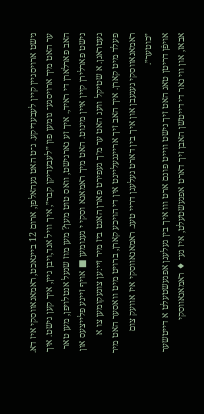נישט ארויסגײן קײן לעבעדיקע. ג־ט האט געהאלפן, ארום 12 בײנאכט, ראמאנאװסקי איז דא. ער האט מיך ארויסגע־ גומען פון ״לעבעדיקן קבר״, איך װיל אנד,ויבן גײן, איך קען גישט. איך האב פארלארן די ראיד,. איך זע גארגישט, װאס טוט מען? מען מוז שנעל אנטלויפן, מען טאר נישט פארלירן קײן אײן מינוט. האט מיך ראמאגא וסקי י גענומען ■ אויף זײגע פלײצעס און געטראגן. א שטיקל װעג האט ער מ׳ך געפירט פארן האנט ביז מיר זײ:ען צוגעקומען צו א פעלד מיט קארן. איך האב זיך ארײגגעלײגט אין די הויכע קארן, ברויט מיט װאסער האט מיר ראמאנאװסקי געגעבן און איך בין דארט געלעגן דרײ טעג. ראמאנאװסקי איז אװעק צום ״כוטער״.
אויפֿן דריטן טאג האט זיך נישט װײט פונם ארט װו איך בין געלעגן אפגעשטעלט א דײטשער אבאז, און װי נאר די דײטשן האבן זיך דארט אפגעשטעלט, איז גע־ ♦ ראמאנאװסקי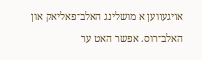אױגעװען א מושלינג האלב־פאליאק און האלב־רוס. אפשר האט ער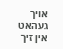אויך געהאט אין זיך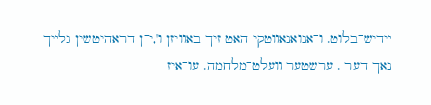ײדיש־בלוט. ו־אנואנאװטקי האט זיך באװיזן ו',י־ן דראהיטשין גלײך נאך דער . ערשטער װעלט־מלחמה. עו־איז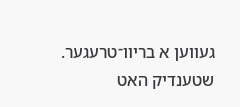געװען א בריװ־טרעגער. שטענדיק האט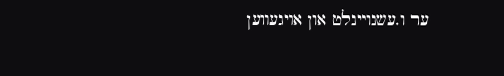ער ו.עשנוײנלט און אױגעװען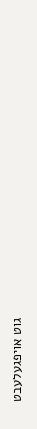גוט אויפגעלעבט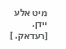מיט אלע ײדן. [רעדאק. ]